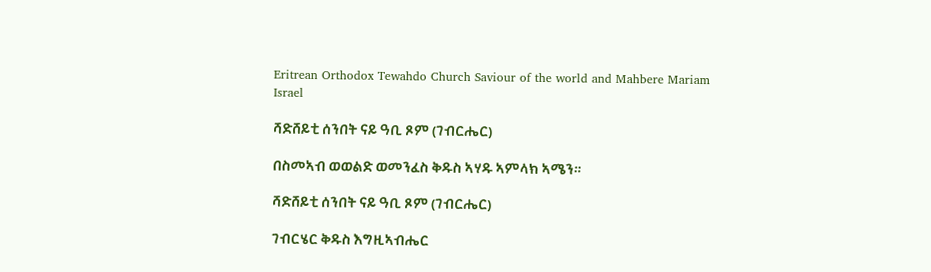Eritrean Orthodox Tewahdo Church Saviour of the world and Mahbere Mariam Israel

ሻድሸይቲ ሰንበት ናይ ዓቢ ጾም (ገብርሔር)

በስመኣብ ወወልድ ወመንፈስ ቅዱስ ኣሃዱ ኣምላክ ኣሜን።

ሻድሸይቲ ሰንበት ናይ ዓቢ ጾም (ገብርሔር)

ገብርሄር ቅዱስ እግዚኣብሔር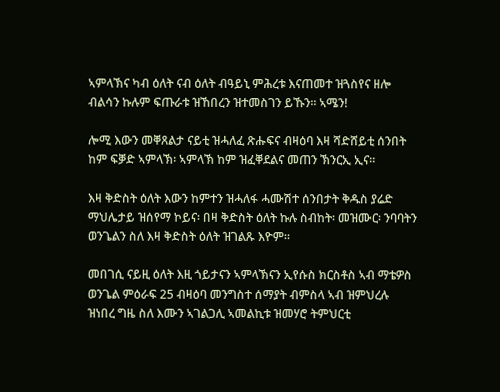ኣምላኽና ካብ ዕለት ናብ ዕለት ብዓይኒ ምሕረቱ እናጠመተ ዝጓስየና ዘሎ ብልሳን ኩሉም ፍጡራቱ ዝኸበረን ዝተመስገን ይኹን። ኣሜን!

ሎሚ እውን መቐጸልታ ናይቲ ዝሓለፈ ጽሑፍና ብዛዕባ እዛ ሻድሸይቲ ሰንበት ከም ፍቓድ ኣምላኽ፡ ኣምላኽ ከም ዝፈቐደልና መጠን ኽንርኢ ኢና።

እዛ ቅድስት ዕለት እውን ከምተን ዝሓለፋ ሓሙሽተ ሰንበታት ቅዱስ ያሬድ ማህሌታይ ዝሰየማ ኮይና፡ በዛ ቅድስት ዕለት ኩሉ ስብከት፡ መዝሙር፡ ንባባትን ወንጌልን ስለ እዛ ቅድስት ዕለት ዝገልጹ እዮም።

መበገሲ ናይዚ ዕለት እዚ ጎይታናን ኣምላኽናን ኢየሱስ ክርስቶስ ኣብ ማቴዎስ ወንጌል ምዕራፍ 25 ብዛዕባ መንግስተ ሰማያት ብምስላ ኣብ ዝምህረሉ ዝነበረ ግዜ ስለ እሙን ኣገልጋሊ ኣመልኪቱ ዝመሃሮ ትምህርቲ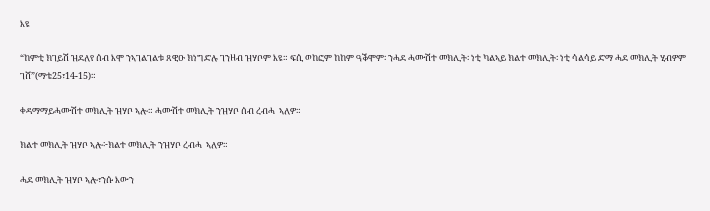እዩ

“ከምቲ ክገይሽ ዝደለየ ሰብ እሞ ንኣገልገልቱ ጸዊዑ ክነግድሉ ገንዘብ ዝሃቦም እዩ። ፍሲ ወከፎም ከከም ዓቕሞም፡ ንሓደ ሓሙሽተ መክሊት፡ ነቲ ካልኣይ ክልተ መክሊት፡ ነቲ ሳልሳይ ድማ ሓደ መክሊት ሂብዎም ገሸ”(ማቴ25፣14-15)።

ቀዳማማይሓሙሽተ መክሊት ዝሃቦ ኣሎ። ሓሙሽተ መክሊት ንዝሃቦ ሰብ ረብሓ  ኣለዎ።

ክልተ መክሊት ዝሃቦ ኣሎ፦ክልተ መክሊት ንዝሃቦ ረብሓ  ኣለዎ።

ሓደ መክሊት ዝሃቦ ኣሎ፣ንሱ እውን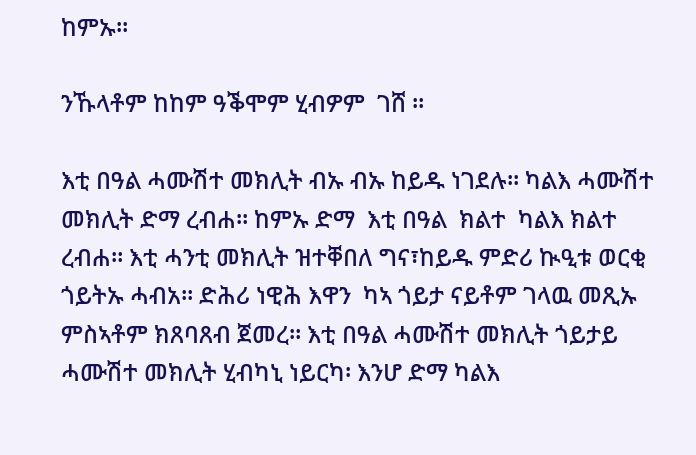ከምኡ።

ንኹላቶም ከከም ዓቕሞም ሂብዎም  ገሸ ።

እቲ በዓል ሓሙሽተ መክሊት ብኡ ብኡ ከይዱ ነገደሉ። ካልእ ሓሙሽተ መክሊት ድማ ረብሐ። ከምኡ ድማ  እቲ በዓል  ክልተ  ካልእ ክልተ ረብሐ። እቲ ሓንቲ መክሊት ዝተቐበለ ግና፣ከይዱ ምድሪ ኲዒቱ ወርቂ ጎይትኡ ሓብአ። ድሕሪ ነዊሕ እዋን  ካኣ ጎይታ ናይቶም ገላዉ መጺኡ ምስኣቶም ክጸባጸብ ጀመረ። እቲ በዓል ሓሙሽተ መክሊት ጎይታይ ሓሙሽተ መክሊት ሂብካኒ ነይርካ፡ እንሆ ድማ ካልእ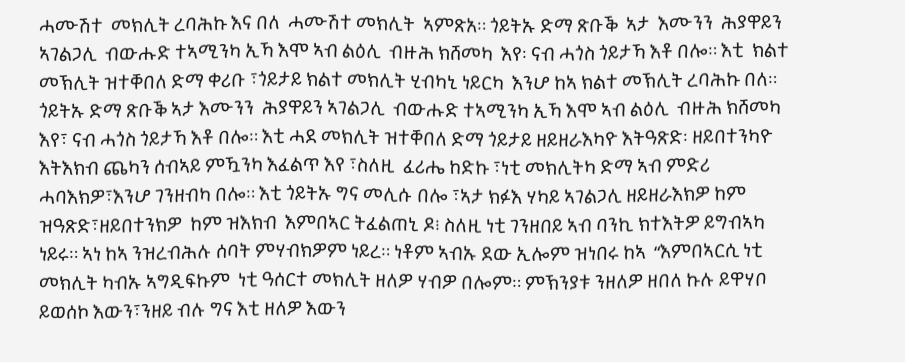ሓሙሽተ  መክሊት ረባሕኩ እና በለ  ሓሙሽተ መክሊት  ኣምጽአ። ጎይትኡ ድማ ጽቡቕ  ኣታ  እሙንን  ሕያዋይን ኣገልጋሊ  ብውሑድ ተኣሚንካ ኢኻ እሞ ኣብ ልዕሊ  ብዙሕ ክሸመካ  እየ፡ ናብ ሓጎስ ጎይታኻ እቶ በሎ። እቲ  ክልተ መኽሊት ዝተቐበለ ድማ ቀሪቡ ፣ጎይታይ ክልተ መክሊት ሂብካኒ ነይርካ  እንሆ ከኣ ክልተ መኽሊት ረባሕኩ በለ። ጎይትኡ ድማ ጽቡቕ ኣታ እሙንን  ሕያዋይን ኣገልጋሊ  ብውሑድ ተኣሚንካ ኢኻ እሞ ኣብ ልዕሊ  ብዙሕ ክሸመካ  እየ፣ ናብ ሓጎስ ጎይታኻ እቶ በሎ። እቲ ሓደ መክሊት ዝተቐበለ ድማ ጎይታይ ዘይዘራእካዮ እትዓጽድ፡ ዘይበተንካዮ እትእክብ ጨካን ሰብኣይ ምዃንካ እፈልጥ እየ ፣ስለዚ  ፈሪሔ ከድኩ ፣ነቲ መክሊትካ ድማ ኣብ ምድሪ ሓባእክዎ፣እንሆ ገንዘብካ በሎ። እቲ ጎይትኡ ግና መሊሱ በሎ ፣ኣታ ክፉእ ሃካይ ኣገልጋሊ ዘይዘራእክዎ ከም ዝዓጽድ፣ዘይበተንክዎ  ከም ዝእክብ  እምበኣር ትፈልጠኒ ዶ፧ ስለዚ ነቲ ገንዘበይ ኣብ ባንኪ ክተእትዎ ይግብኣካ ነይሩ። ኣነ ከኣ ንዝረብሕሉ ሰባት ምሃብክዎም ነይረ። ነቶም ኣብኡ ደው ኢሎም ዝነበሩ ከኣ  “እምበኣርሲ ነቲ መክሊት ካብኡ ኣግዲፍኩም  ነቲ ዓሰርተ መክሊት ዘለዎ ሃብዎ በሎም። ምኽንያቱ ንዘለዎ ዘበለ ኩሉ ይዋሃቦ  ይወሰኮ እውን፣ንዘይ ብሉ ግና እቲ ዘለዎ እውን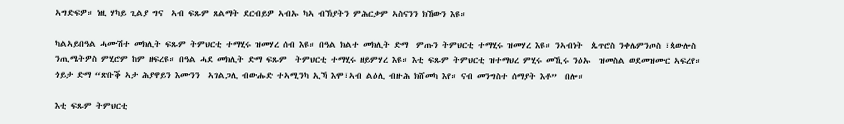ኣግድፍዎ። ነዚ ሃካይ ጊልያ ግና  ኣብ ፍጹም ጸልማት ደርብይዎ ኣብኡ ካኣ ብኽያትን ምሕርቃም ኣስናንን ክኸውን እዩ።

ካልኣይበዓል ሓሙሽተ መክሊት ፍጹም ትምህርቲ ተማሂሩ ዝመሃረ ሰብ እዩ። በዓል ክልተ መክሊት ድማ  ምጡን ትምህርቲ ተማሂሩ ዝመሃረ እዩ። ንኣብነት  ጴጥሮስ ንቀሌምንጦስ ፣ጳውሎስ ንጢሜትዎስ ምሂሮም ከም ዘፍረዩ። በዓል ሓደ መክሊት ድማ ፍጹም  ትምህርቲ ተማሂሩ ዘይምሃረ እዩ። እቲ ፍጹም ትምህርቲ ዝተማህረ ምሂሩ መኺሩ ንዕኡ  ዝመስል ወደመዝሙር ኣፍረየ። ጎይታ ድማ “ጽቡቕ ኣታ ሕያዋይን እሙንን  ኣገልጋሊ ብውሑድ ተኣሚንካ ኢኻ እሞ፣ኣብ ልዕሊ ብዙሕ ክሸመካ እየ። ናብ መንግስተ ሰማያት እቶ”  በሎ።

እቲ ፍጹም ትምህርቲ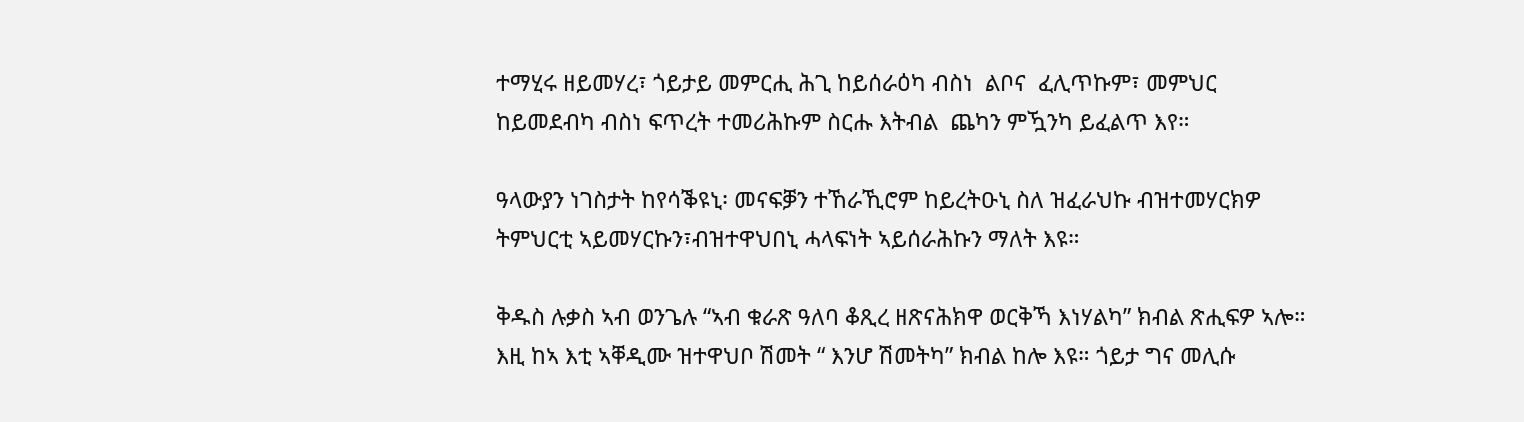ተማሂሩ ዘይመሃረ፣ ጎይታይ መምርሒ ሕጊ ከይሰራዕካ ብስነ  ልቦና  ፈሊጥኩም፣ መምህር ከይመደብካ ብስነ ፍጥረት ተመሪሕኩም ስርሑ እትብል  ጨካን ምዃንካ ይፈልጥ እየ።

ዓላውያን ነገስታት ከየሳቕዩኒ፡ መናፍቓን ተኸራኺሮም ከይረትዑኒ ስለ ዝፈራህኩ ብዝተመሃርክዎ ትምህርቲ ኣይመሃርኩን፣ብዝተዋህበኒ ሓላፍነት ኣይሰራሕኩን ማለት እዩ።

ቅዱስ ሉቃስ ኣብ ወንጌሉ “ኣብ ቁራጽ ዓለባ ቆጺረ ዘጽናሕክዋ ወርቅኻ እነሃልካ” ክብል ጽሒፍዎ ኣሎ። እዚ ከኣ እቲ ኣቐዲሙ ዝተዋህቦ ሽመት “ እንሆ ሽመትካ” ክብል ከሎ እዩ። ጎይታ ግና መሊሱ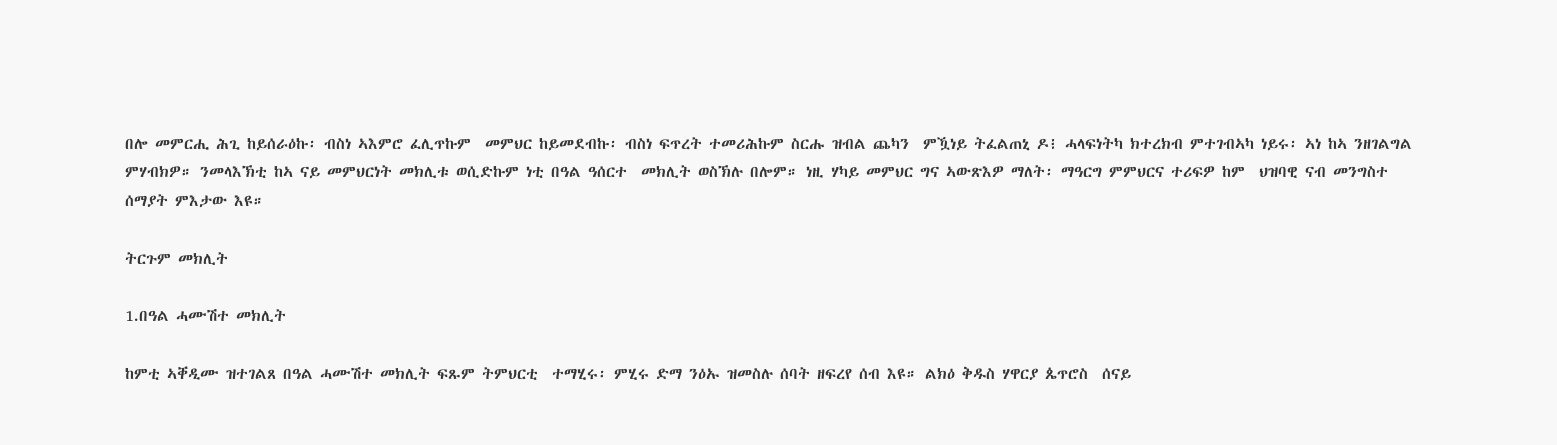በሎ መምርሒ ሕጊ ከይሰራዕኩ፡ ብስነ ኣእምሮ ፈሊጥኩም  መምህር ከይመደብኩ፡ ብስነ ፍጥረት ተመሪሕኩም ስርሑ ዝብል ጨካን  ምዃነይ ትፈልጠኒ ዶ፧ ሓላፍነትካ ክተረክብ ምተገብኣካ ነይሩ፡ ኣነ ከኣ ንዘገልግል ምሃብክዎ። ንመላእኽቲ ከኣ ናይ መምህርነት መክሊቱ ወሲድኩም ነቲ በዓል ዓሰርተ  መክሊት ወስኽሉ በሎም። ነዚ ሃካይ መምህር ግና ኣውጽእዎ ማለት፡ ማዓርግ ምምህርና ተሪፍዎ ከም  ህዝባዊ ናብ መንግስተ ሰማያት ምእታው እዩ።

ትርጉም መክሊት

1.በዓል ሓሙሽተ መክሊት

ከምቲ ኣቐዲሙ ዝተገልጸ በዓል ሓሙሽተ መክሊት ፍጹም ትምህርቲ  ተማሂሩ፡ ምሂሩ ድማ ንዕኡ ዝመስሉ ሰባት ዘፍረየ ሰብ እዩ። ልክዕ ቅዱስ ሃዋርያ ጴጥሮስ  ሰናይ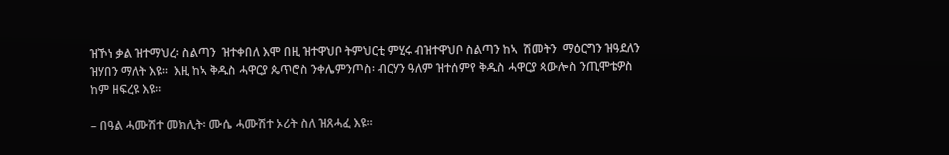ዝኾነ ቃል ዝተማህረ፡ ስልጣን  ዝተቀበለ እሞ በዚ ዝተዋህቦ ትምህርቲ ምሂሩ ብዝተዋህቦ ስልጣን ከኣ  ሽመትን  ማዕርግን ዝዓደለን ዝሃበን ማለት እዩ።  እዚ ከኣ ቅዱስ ሓዋርያ ጴጥሮስ ንቀሌምንጦስ፡ ብርሃን ዓለም ዝተሰምየ ቅዱስ ሓዋርያ ጳውሎስ ንጢሞቴዎስ  ከም ዘፍረዩ እዩ።

– በዓል ሓሙሽተ መክሊት፡ ሙሴ ሓሙሽተ ኦሪት ስለ ዝጸሓፈ እዩ።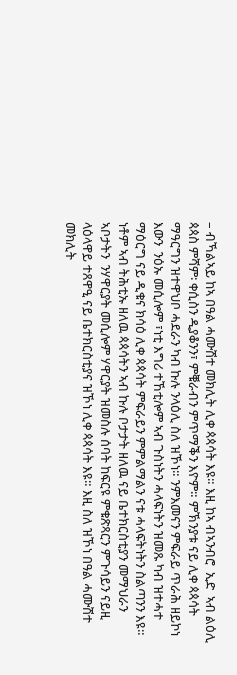– ብኻልኣይ ከኣ በዓል ሓሙሽተ መክሊት ሊቀ ጳጳሳት እዩ። እዚ ከኣ ብኣንብሮ  ኢድ  ኣብ ልዕሊ ጳጳስ ምሻም፡ ቀሲስን ዲያቆንን፣ ምቑራብን ምጥማቕን እዮም። ምኽንያቱ ናይ ሊቀ ጳጳሳት ማዓርግን ዝተዋህቦ ሓደራን ካብ ኩሉ ንላዕሊ ስለ ዝኾነ። ንምእመናን ምፍራይ ጥራሕ ዘይኮነ እውን  ንዕኡ መሲሎም ፣ነቲ እግሪ ተኸቲሎም ኣብ ጉስነትን ሓላፍነትን ዝመጹ ካብ ዝተሓተ ማዕርግ ናይ ዲቁና ክሳዕ ሊቀ ጳጳሳት ምፍራይን ምምልማልን ናቱ ሓላፍትነትን ስልጣንን እዩ። ነቶም ኣብ ትሕቲኡ ዘለዉ ጳጳሳትን ኣብ ኩሉ ቦታታት ዘለዉ ናይ ቤተክርስቲያን መማህራን ኣቦታትን  ንሃዋርያት መሲሎም ሃዋርያት ዝመስሉ ሰባት ከፍርዩ ምቁጽጻርን ምጉሳይን ናይዚ ላዕላዋይ ተጸዋዒ ናይ ቤተክርስቲያና ዝኾነ ሊቀ ጳጳሳት እዩ። እዚ ስለ ዝኾነ በዓል ሓሙሽተ መክሊት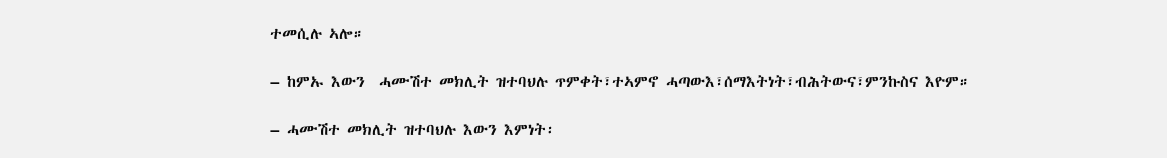ተመሲሉ ኣሎ።

– ከምኡ እውን  ሓሙሽተ መክሊት ዝተባህሉ ጥምቀት፣ተኣምኖ ሓጣውእ፣ሰማእትነት፣ብሕትውና፣ምንኩስና እዮም።

– ሓሙሽተ መክሊት ዝተባህሉ እውን እምነት፡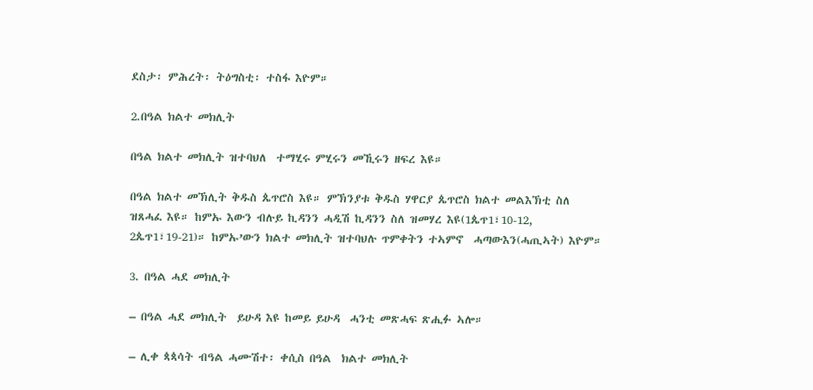ደስታ፡ ምሕረት፡ ትዕግስቲ፡ ተስፋ እዮም።

2.በዓል ክልተ መክሊት

በዓል ክልተ መክሊት ዝተባህለ  ተማሂሩ ምሂሩን መኺሩን ዘፍረ እዩ።

በዓል ክልተ መኽሊት ቅዱስ ጴጥሮስ እዩ። ምኽንያቱ ቅዱስ ሃዋርያ ጴጥሮስ ክልተ መልእኽቲ ስለ ዝጸሓፈ እዩ። ከምኡ እውን ብሉይ ኪዳንን ሓዲሽ ኪዳንን ስለ ዝመሃረ እዩ(1ጴጥ1፣10-12, 2ጴጥ1፣19-21)። ከምኡ’ውን ክልተ መክሊት ዝተባህሉ ጥምቀትን ተኣምኖ  ሓጣውእን(ሓጢኣት) እዮም።

3. በዓል ሓደ መክሊት

– በዓል ሓደ መክሊት  ይሁዳ እዩ ከመይ ይሁዳ  ሓንቲ መጽሓፍ ጽሒፉ ኣሎ።

– ሊቀ ጳጳሳት ብዓል ሓሙሽተ፡ ቀሲስ በዓል  ክልተ መክሊት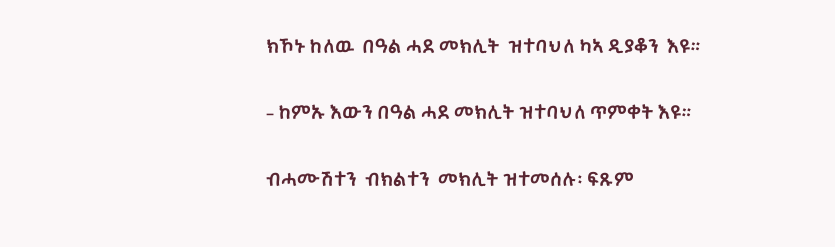ክኾኑ ከለዉ  በዓል ሓደ መክሊት  ዝተባህለ ካኣ ዲያቆን  እዩ።

– ከምኡ እውን በዓል ሓደ መክሊት ዝተባህለ ጥምቀት እዩ።

ብሓሙሽተን  ብክልተን  መክሊት ዝተመሰሉ፡ ፍጹም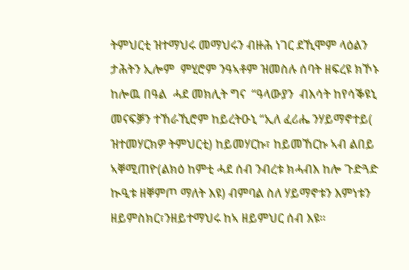ትምህርቲ ዝተማህሩ መማህሩን ብዙሕ ነገር ደኺሞም ላዕልን  ታሕትን ኢሎም  ምሂሮም ንዓኣቶም ዝመስሉ ሰባት ዘፍረዩ ክኾኑ ከሎዉ በዓል  ሓደ መክሊት ግና  “ዓላውያን  ብእሳት ከየሳቕዩኒ መናፍቓን ተኸራኺሮም ከይረትዑኒ “ኢለ ፈሪሔ ንሃይማኖተይ( ዝተመሃርክዎ ትምህርቲ) ከይመሃርኩ፣ ከይመኸርኩ ኣብ ልበይ ኣቐሚጠዮ(ልክዕ ከምቲ ሓደ ሰብ ንብረቱ ክሓብእ ከሎ ጉድጓድ ኲዒቱ ዘቐምጦ ማለት እዩ) ብምባል ስለ ሃይማኖቱን እምነቱን ዘይምስክር፣ንዘይተማህሩ ከኣ ዘይምህር ሰብ እዩ።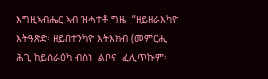እግዚኣብሔር ኣብ ዝሓተቶ ግዜ  “ዘይዘራእካዮ እትዓጽድ፡ ዘይበተንካዮ እትእክብ (መምርሒ ሕጊ ከይሰራዕካ ብስነ  ልቦና  ፈሊጥኩም፡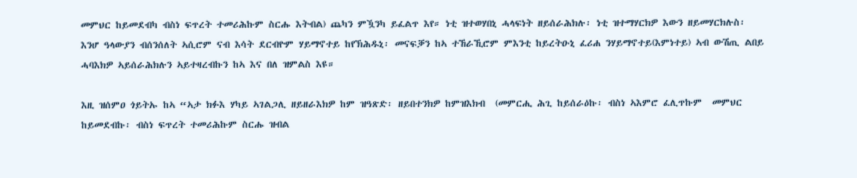መምህር ከይመደብካ ብስነ ፍጥረት ተመሪሕኩም ስርሑ እትብል) ጨካን ምዃንካ ይፈልጥ እየ። ነቲ ዝተወሃበኒ ሓላፍነት ዘይሰራሕክሉ፡ ነቲ ዝተማሃርክዎ እውን ዘይመሃርክሉስ፡ እንሆ ዓላውያን ብሰንሰለት ኣሲሮም ናብ እሳት ደርብዮም ሃይማኖተይ ከየኽሕዱኒ፡ መናፍቓን ከኣ ተኸራኺሮም ምእንቲ ከይረትዑኒ ፈሪሐ ንሃይማኖተይ(እምነተይ) ኣብ ውሽጢ ልበይ  ሓባእክዎ ኣይሰራሕክሉን ኣይተዛረብኩን ከኣ እና በለ ዝምልስ እዩ።

እዚ ዝሰምዐ ጎይትኡ ከኣ “ኣታ ክፉእ ሃካይ ኣገልጋሊ ዘይዘራእክዎ ከም ዝዓጽድ፡ ዘይበተንክዎ ከምዝእክብ  (መምርሒ ሕጊ ከይሰራዕኩ፡ ብስነ ኣእምሮ ፈሊጥኩም  መምህር ከይመደብኩ፡ ብስነ ፍጥረት ተመሪሕኩም ስርሑ ዝብል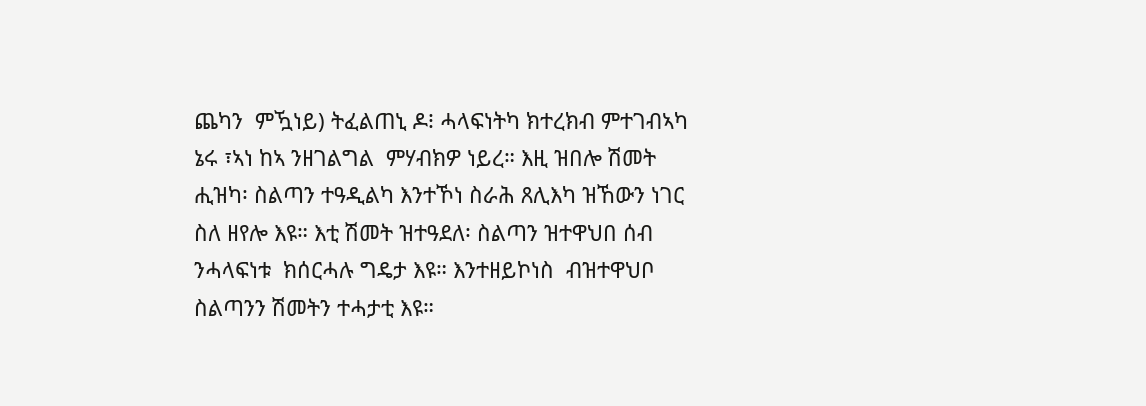ጨካን  ምዃነይ) ትፈልጠኒ ዶ፧ ሓላፍነትካ ክተረክብ ምተገብኣካ ኔሩ ፣ኣነ ከኣ ንዘገልግል  ምሃብክዎ ነይረ። እዚ ዝበሎ ሽመት ሒዝካ፡ ስልጣን ተዓዲልካ እንተኾነ ስራሕ ጸሊእካ ዝኸውን ነገር ስለ ዘየሎ እዩ። እቲ ሽመት ዝተዓደለ፡ ስልጣን ዝተዋህበ ሰብ ንሓላፍነቱ  ክሰርሓሉ ግዴታ እዩ። እንተዘይኮነስ  ብዝተዋህቦ ስልጣንን ሽመትን ተሓታቲ እዩ።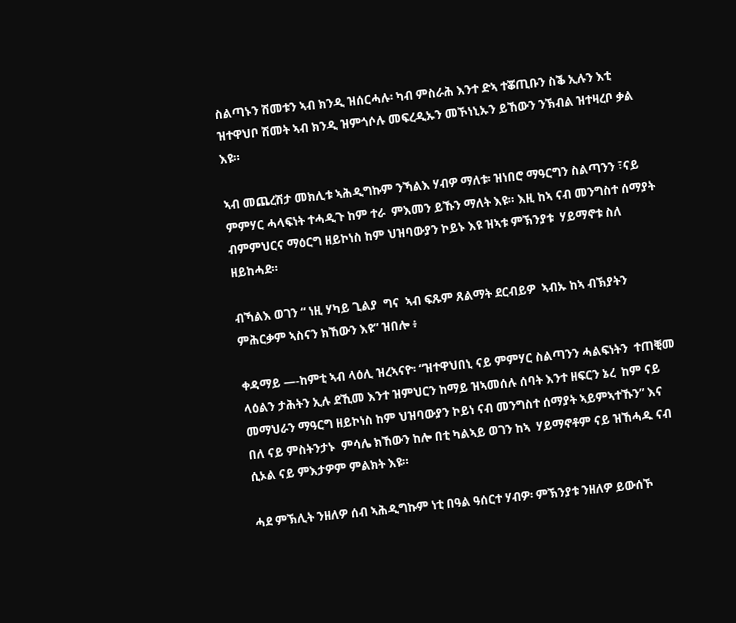ስልጣኑን ሽመቱን ኣብ ክንዲ ዝሰርሓሉ፡ ካብ ምስራሕ እንተ ድኣ ተቖጢቡን ስቕ ኢሉን እቲ ዝተዋህቦ ሽመት ኣብ ክንዲ ዝምጎሶሉ መፍረዲኡን መኾነኒኡን ይኸውን ንኽብል ዝተዛረቦ ቃል እዩ።

ኣብ መጨረሽታ መክሊቱ ኣሕዲግኩም ንኻልእ ሃብዎ ማለቱ፡ ዝነበሮ ማዓርግን ስልጣንን ፣ናይ ምምሃር ሓላፍነት ተሓዲጉ ከም ተራ  ምእመን ይኹን ማለት እዩ። እዚ ከኣ ናብ መንግስተ ሰማያት ብምምህርና ማዕርግ ዘይኮነስ ከም ህዝባውያን ኮይኑ እዩ ዝኣቱ ምኽንያቱ  ሃይማኖቱ ስለ ዘይከሓደ።

ብኻልእ ወገን “ ነዚ ሃካይ ጊልያ  ግና  ኣብ ፍጹም ጸልማት ደርብይዎ  ኣብኡ ከኣ ብኽያትን ምሕርቃም ኣስናን ክኸውን እዩ” ዝበሎ ፥

ቀዳማይ —-ከምቲ ኣብ ላዕሊ ዝረኣናዮ፡ “ዝተዋህበኒ ናይ ምምሃር ስልጣንን ሓልፍነትን  ተጠቒመ ላዕልን ታሕትን ኢሉ ደኺመ እንተ ዝምህርን ከማይ ዝኣመሰሉ ሰባት እንተ ዘፍርን ኔረ  ከም ናይ መማህራን ማዓርግ ዘይኮነስ ከም ህዝባውያን ኮይነ ናብ መንግስተ ሰማያት ኣይምኣተኹን” እና  በለ ናይ ምስትንታኑ  ምሳሌ ክኸውን ከሎ በቲ ካልኣይ ወገን ከኣ  ሃይማኖቶም ናይ ዝኸሓዱ ናብ ሲኦል ናይ ምእታዎም ምልክት እዩ።

ሓደ ምኽሊት ንዘለዎ ሰብ ኣሕዲግኩም ነቲ በዓል ዓሰርተ ሃብዎ፡ ምኽንያቱ ንዘለዎ ይውሰኾ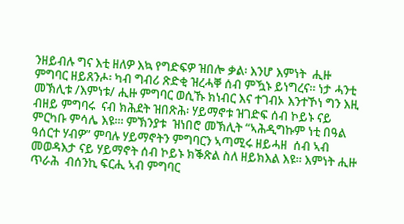ንዘይብሉ ግና እቲ ዘለዎ እኳ የግድፍዎ ዝበሎ ቃል፡ እንሆ እምነት  ሒዙ ምግባር ዘይጸንሖ፡ ካብ ግብሪ ጽድቂ ዝረሓቐ ሰብ ምዃኑ ይነግረና። ነታ ሓንቲ መኽሊቱ /እምነቱ/ ሒዙ ምግባር ወሲኹ ክነብር እና ተገብኦ እንተኾነ ግን እዚ ብዘይ ምግባሩ  ናብ ክሕደት ዝበጽሕ፡ ሃይማኖቱ ዝገድፍ ሰብ ኮይኑ ናይ ምርካቡ ምሳሌ እዩ፡። ምኽንያቱ  ዝነበሮ መኽሊት “ኣሕዲግኩም ነቲ በዓል  ዓሰርተ ሃብዎ” ምባሉ ሃይማኖትን ምግባርን ኣጣሚሩ ዘይሓዘ  ሰብ ኣብ መወዳእታ ናይ ሃይማኖት ሰብ ኮይኑ ክቕጽል ስለ ዘይክእል እዩ። እምነት ሒዙ ጥራሕ  ብሰንኪ ፍርሒ ኣብ ምግባር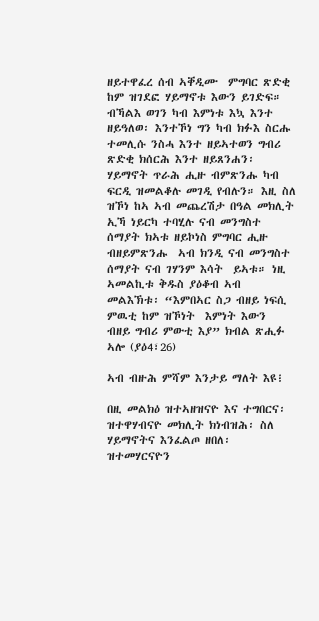ዘይተዋፈረ ሰብ ኣቐዲሙ  ምግባር ጽድቂ ከም ዝገደፎ ሃይማኖቱ እውን ይገድፍ። ብኻልእ ወገን ካብ እምነቱ እኳ እንተ ዘይዓለወ፡ እንተኾነ ግን ካብ ክፉእ ስርሑ ተመሊሱ ንስሓ እንተ ዘይኣተወን ግብሪ ጽድቂ ክሰርሕ እንተ ዘይጸንሐን፡ ሃይማኖት ጥራሕ ሒዙ ብምጽንሑ ካብ ፍርዲ ዝመልቆሉ መገዲ የብሉን። እዚ ስለ ዝኾነ ከኣ ኣብ መጨረሽታ በዓል መክሊት ኢኻ ነይርካ ተባሂሉ ናብ መንግስተ ሰማያት ክኣቱ ዘይኮነስ ምግባር ሒዙ ብዘይምጽንሑ  ኣብ ክንዲ ናብ መንግስተ ሰማያት ናብ ገሃንም እሳት  ይኣቱ። ነዚ ኣመልኪቱ ቅዱስ ያዕቆብ ኣብ መልእኽቱ፡ “እምበኣር ስጋ ብዘይ ነፍሲ ምዉቲ ከም ዝኾነት  እምነት እውን  ብዘይ ግብሪ ምውቲ እያ” ክብል ጽሒፉ ኣሎ (ያዕ4፣26)

ኣብ ብዙሕ ምሻም እንታይ ማለት እዩ፧

በዚ መልክዕ ዝተኣዘዝናዮ እና ተግበርና፡ ዝተዋሃብናዮ መክሊት ክነብዝሕ፡ ስለ ሃይማኖትና እንፈልጦ ዘበለ፡ ዝተመሃርናዮን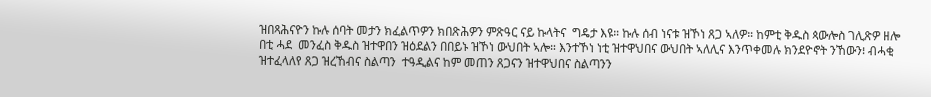ዝበጻሕናዮን ኩሉ ሰባት መታን ክፈልጥዎን ክበጽሕዎን ምጽዓር ናይ ኩላትና  ግዴታ እዩ። ኩሉ ሰብ ነናቱ ዝኾነ ጸጋ ኣለዎ። ከምቲ ቅዱስ ጳውሎስ ገሊጽዎ ዘሎ በቲ ሓደ  መንፈስ ቅዱስ ዝተዋበን ዝዕደልን በበይኑ ዝኾነ ውህበት ኣሎ። እንተኾነ ነቲ ዝተዋህበና ውህበት ኣለሊና እንጥቀመሉ ክንደዮኖት ንኸውን፧ ብሓቂ ዝተፈላለየ ጸጋ ዝረኸብና ስልጣን  ተዓዲልና ከም መጠን ጸጋናን ዝተዋህበና ስልጣንን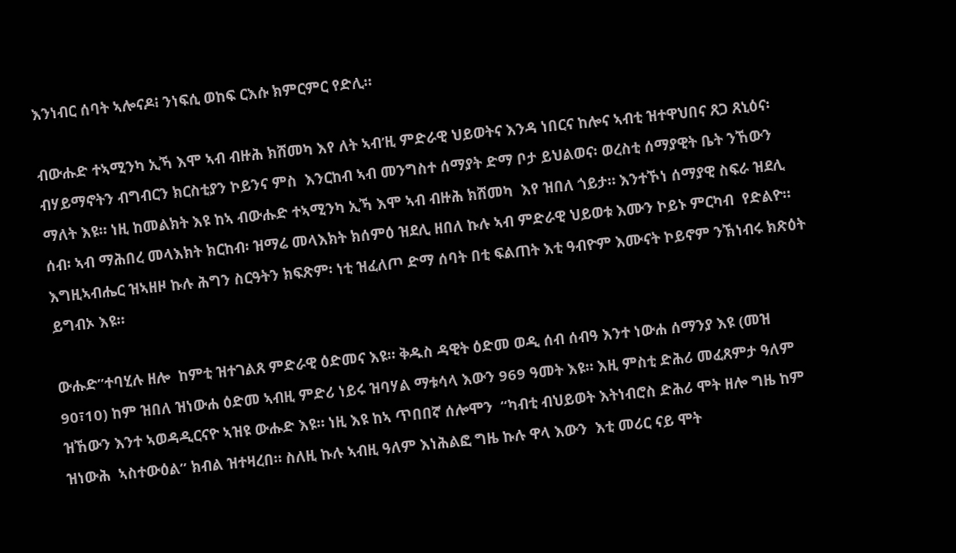እንነብር ሰባት ኣሎናዶ፧ ንነፍሲ ወከፍ ርእሱ ክምርምር የድሊ።

ብውሑድ ተኣሚንካ ኢኻ እሞ ኣብ ብዙሕ ክሸመካ እየ ለት ኣብ‘ዚ ምድራዊ ህይወትና እንዳ ነበርና ከሎና ኣብቲ ዝተዋህበና ጸጋ ጸኒዕና፡ ብሃይማኖትን ብግብርን ክርስቲያን ኮይንና ምስ  እንርከብ ኣብ መንግስተ ሰማያት ድማ ቦታ ይህልወና፡ ወረስቲ ሰማያዊት ቤት ንኸውን ማለት እዩ። ነዚ ከመልክት እዩ ከኣ ብውሑድ ተኣሚንካ ኢኻ እሞ ኣብ ብዙሕ ክሸመካ  እየ ዝበለ ጎይታ። እንተኾነ ሰማያዊ ስፍራ ዝደሊ ሰብ፡ ኣብ ማሕበረ መላእክት ክርከብ፡ ዝማሬ መላእክት ክሰምዕ ዝደሊ ዘበለ ኩሉ ኣብ ምድራዊ ህይወቱ እሙን ኮይኑ ምርካብ  የድልዮ። እግዚኣብሔር ዝኣዘዞ ኩሉ ሕግን ስርዓትን ክፍጽም፡ ነቲ ዝፈለጦ ድማ ሰባት በቲ ፍልጠት እቲ ዓብዮም እሙናት ኮይኖም ንኽነብሩ ክጽዕት ይግብኦ እዩ።

ውሑድ”ተባሂሉ ዘሎ  ከምቲ ዝተገልጸ ምድራዊ ዕድመና እዩ። ቅዱስ ዳዊት ዕድመ ወዲ ሰብ ሰብዓ እንተ ነውሐ ሰማንያ እዩ (መዝ 90፣10) ከም ዝበለ ዝነውሐ ዕድመ ኣብዚ ምድሪ ነይሩ ዝባሃል ማቱሳላ እውን 969 ዓመት እዩ። እዚ ምስቲ ድሕሪ መፈጸምታ ዓለም  ዝኸውን እንተ ኣወዳዲርናዮ ኣዝዩ ውሑድ እዩ። ነዚ እዩ ከኣ ጥበበኛ ሰሎሞን  “ካብቲ ብህይወት እትነብሮስ ድሕሪ ሞት ዘሎ ግዜ ከም ዝነውሕ  ኣስተውዕል” ክብል ዝተዛረበ። ስለዚ ኩሉ ኣብዚ ዓለም እነሕልፎ ግዜ ኩሉ ዋላ እውን  እቲ መሪር ናይ ሞት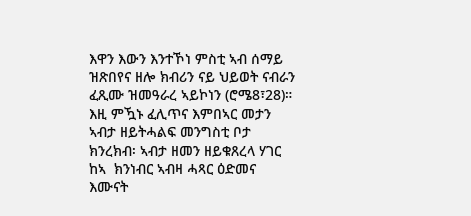እዋን እውን እንተኾነ ምስቲ ኣብ ሰማይ ዝጽበየና ዘሎ ክብሪን ናይ ህይወት ናብራን ፈጺሙ ዝመዓራረ ኣይኮነን (ሮሜ8፣28)።  እዚ ምዃኑ ፈሊጥና እምበኣር መታን ኣብታ ዘይትሓልፍ መንግስቲ ቦታ ክንረክብ፡ ኣብታ ዘመን ዘይቁጸረላ ሃገር ከኣ  ክንነብር ኣብዛ ሓጻር ዕድመና እሙናት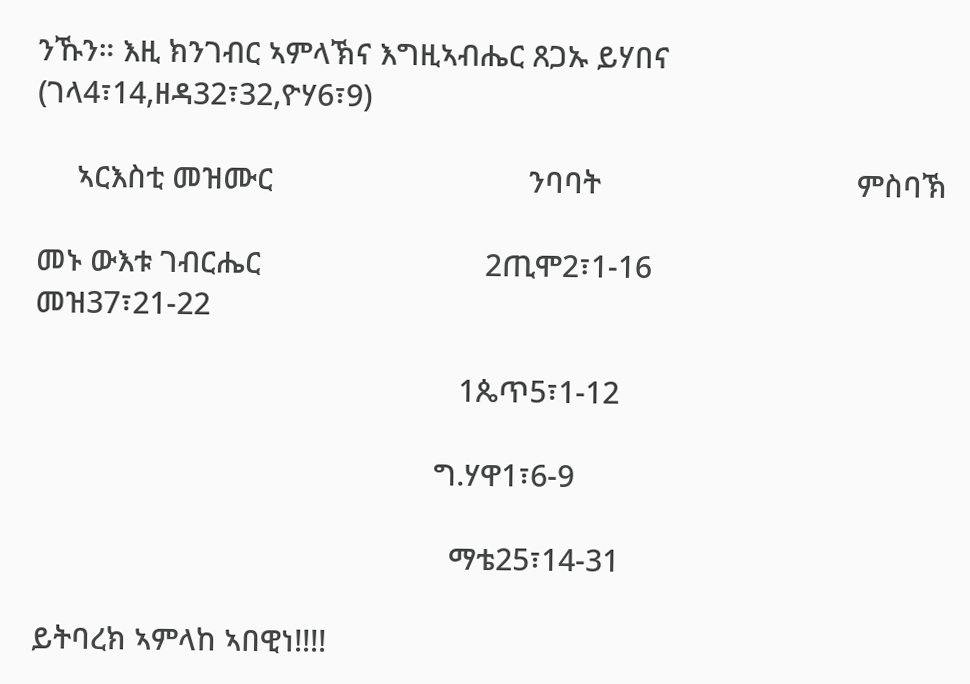ንኹን። እዚ ክንገብር ኣምላኽና እግዚኣብሔር ጸጋኡ ይሃበና (ገላ4፣14,ዘዳ32፣32,ዮሃ6፣9)

     ኣርእስቲ መዝሙር                                ንባባት                                ምስባኽ

መኑ ውእቱ ገብርሔር                            2ጢሞ2፣1-16                       መዝ37፣21-22

                                                     1ጴጥ5፣1-12

                                                  ግ.ሃዋ1፣6-9

                                                    ማቴ25፣14-31

ይትባረክ ኣምላከ ኣበዊነ!!!!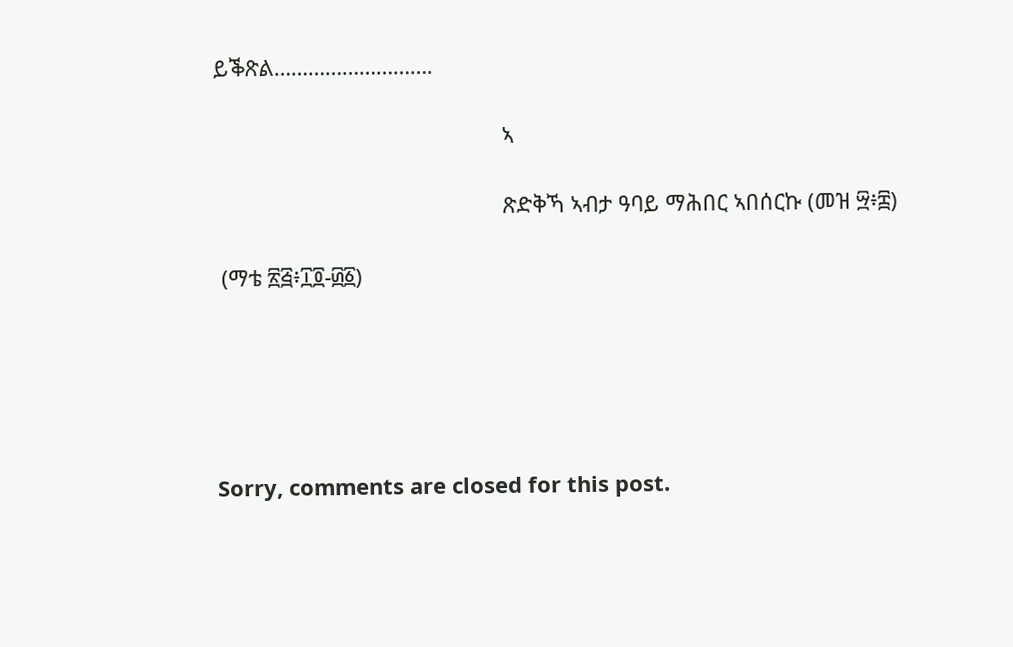ይቕጽል……………………….

                                                ኣ

                                                ጽድቅኻ ኣብታ ዓባይ ማሕበር ኣበሰርኩ (መዝ ፵፥፰)

 (ማቴ ፳፭፥፲፬-፴፩)





Sorry, comments are closed for this post.